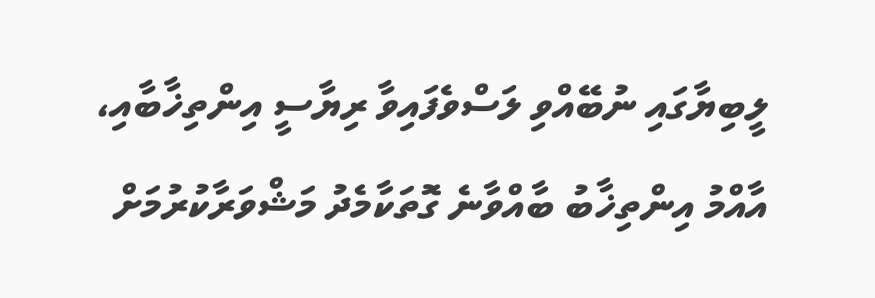ލީބިޔާގައި ނުބޭއްވި ލަސްވެފައިވާ ރިޔާސީ އިންތިޚާބާއި، އާއްމު އިންތިޚާބު ބާއްވާނެ ގޮތަކާމެދު މަޝްވަރާކުރުމަށް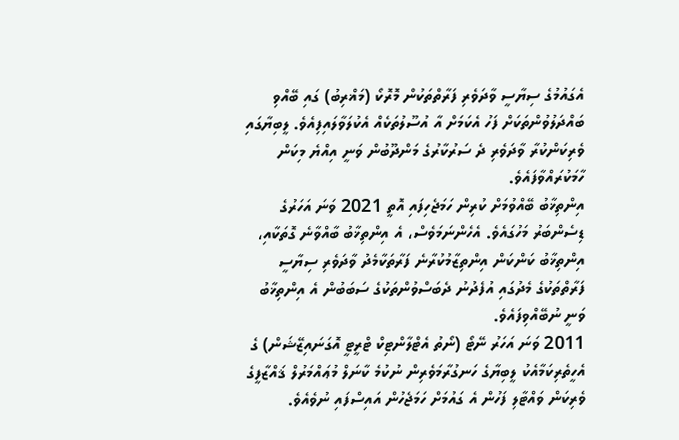އެގައުމުގެ ސިޔާސީ ވާދަވެރި ފަރާތްތަކުން މޮރޮކޯ (މަޣްރިބު) ގައި ބޭއްވި ބައްދަލުވުންތަކަށް ފަހު އެކަމަށް އާ އުސޫލުތަކެއް އެކުލަވާލައިފިއެވެ. ލީބިޔާގައި ވެރިކަންކުރާ ވާދަވެރި ދެ ސަރުކާރުގެ މަންދޫބުން ވަނީ އިއްޔެ މިކަން ހާމަކުރައްވާފައެވެ.
އިންތިޚާބު ބޭއްވުމަށް ކުރިން ހަމަޖެހިފައި އޮތީ 2021 ވަނަ އަހަރުގެ ޑިސެންބަރު މަހުގައެވެ. އެހެންނަމަވެސް، އެ އިންތިޚާބު ބާއްވާނެ ގޮތަކާއި، އިންތިޚާބު ކަންކަން އިންތިޒާމުކުރާނެ ފަރާތަކާމެދު ވާދަވެރި ސިޔާސީ ފަރާތްތަކުގެ މެދުގައި އުފެދުނު ދެބަސްވުންތަކުގެ ސަބަބުން އެ އިންތިޚާބު ވަނީ ނުބޭއްވިފައެވެ.
2011 ވަނަ އަހަރު ނޭޓޯ (ނޯތު އެޓްލާންޓިކް ޓްރީޓީ އޮގަނައިޒޭޝަން) ގެ އެހީތެރިކަމާއެކު ލީބިޔާގެ ހަނގުރާމަވެރިން ނުކުމެ ކާނަލް މުޢައްމަރުލް ޤައްޒާފީގެ ވެރިކަން ވައްޓާލި ފަހުން އެ ގައުމަށް ހަމަޖެހުން އައިސްފައި ނުވެއެވެ.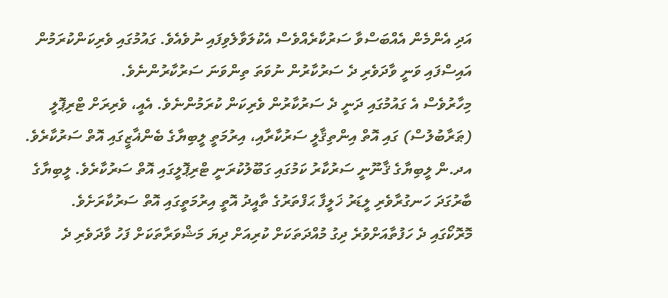އަދި އެންމެން އެއްބަސްވާ ސަރުކާރެއްވެސް އެކުލަވާލެވިފައި ނުވެއެވެ. ގައުމުގައި ވެރިކަންކުރަމުން އައިސްފައި ވަނީ ވާދަވެރި ދެ ސަރުކާރުން ނުވަތަ ތިންވަނަ ސަރުކާރުންނެވެ.
މިހާރުވެސް އެ ގައުމުގައި ދަނީ ދެ ސަރުކާރުން ވެރިކަން ކުރަމުންނެވެ. އެއީ، ވެރިރަށް ޓްރިޕޮލީ (ޠަރާބުލުސް) ގައި އޮތް އިންތިޤާލީ ސަރުކާރާއި، އިރުމަތީ ލީބިޔާގެ ބެންޣާޒީގައި އޮތް ސަރުކާރެވެ. އދ.ން ލީބިޔާގެ ޤާނޫނީ ސަރުކާރު ކަމުގައި ގަބޫލުކުރަނީ ޓްރިޕޮލީގައި އޮތް ސަރުކާރެވެ. ލީބިޔާގެ ބާރުގަދަ ހަނގުރާވެރި ލީޑަރު ޚަލީފާ ޙަފްތަރުގެ ތާއީދު އޮތީ އިރުމަތީގައި އޮތް ސަރުކާރަށެވެ.
މޮރޮކޯގައި ދެ ހަފުތާއަށްވުރެ ދިގު މުއްދަތަކަށް ކުރިއަށް ދިޔަ މަޝްވަރާތަކަށް ފަހު ވާދަވެރި ދެ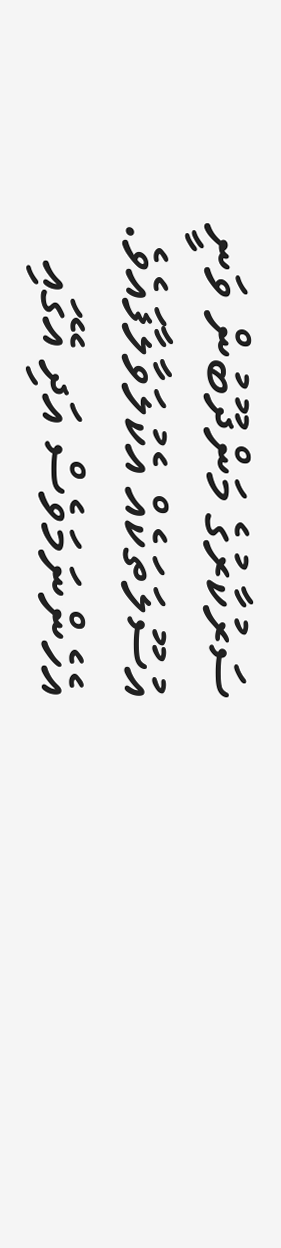ސަރުކާރުގެ މަންދޫބުން ވަނީ އުސޫލަތަކެއް އެކުލަވާލާފައެވެ. އެހެންނަމަވެސް އަދި އޭގައި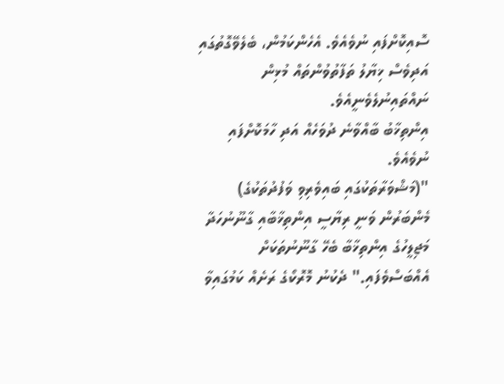ސޮއިކޮށްފައި ނުވެއެވެ. އެހެންކަމުން، ބެލެވޭގޮތުގައި އަދިވެސް ޚިޔާލު ތަފާތުވުންތައް މުޅިން ނައްތައިނުލެވެނީއެވެ.
އިންތިޚާބު ބާއްވާނެ ދުވަހެއް އަދި ހާމަކޮށްފައި ނުވެއެވެ.
"(މަޝްވަރާތަކުގައި ބައިވެރިވި ވަފުދުތަކުގެ) މެންބަރުން ވަނީ ރިޔާސީ އިންތިޚާބާއި ގާނޫނުހަދާ މަޖިލީހުގެ އިންތިޚާބާ ބެހޭ ގާނޫނުތަކަށް އެއްބަސްވެފައި." ދެކުނު މޮރޮކޯގެ ރަށެއް ކަމުގައިވާ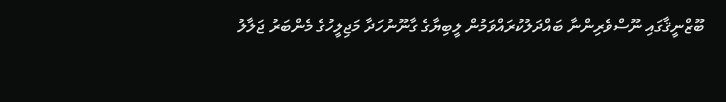ބޫޒްނީޤާގައި ނޫސްވެރިންނާ ބައްދަލުކުރައްވަމުން ލީބިޔާގެ ގާނޫނުހަދާ މަޖިލީހުގެ މެންބަރު ޖަލާލު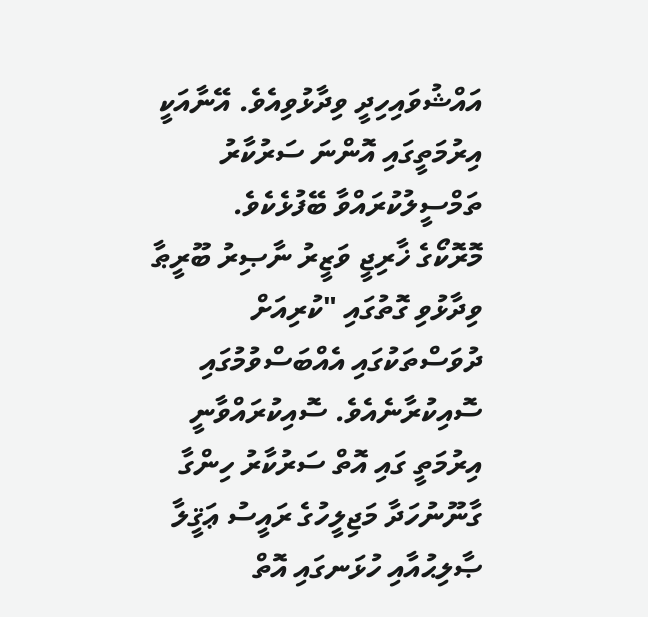އައްޝުވައިހިދީ ވިދާޅުވިއެވެ. އޭނާއަކީ އިރުމަތީގައި އޮންނަ ސަރުކާރު ތަމްސީލުކުރައްވާ ބޭފުޅެކެވެ.
މޮރޮކޯގެ ޚާރިޖީ ވަޒީރު ނާޞިރު ބޫރީޠާ ވިދާޅުވި ގޮތުގައި "ކުރިއަށް ދުވަސްތަކުގައި އެއްބަސްވުމުގައި ސޮއިކުރާނެއެވެ. ސޮއިކުރައްވާނީ އިރުމަތީ ގައި އޮތް ސަރުކާރު ހިންގާ ގާނޫނުހަދާ މަޖިލީހުގެ ރައީސު ޢަޤީލާ ޞާލިޙުއާއި ހުޅަނގައި އޮތް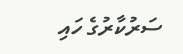ސަރުކާރުގެ ހައި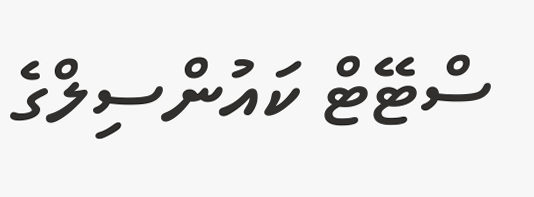ސްޓޭޓް ކައުންސިލްގެ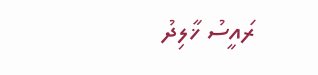ރައީސު ޚާލިދު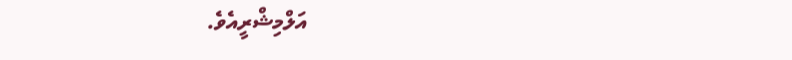އަލްމިޝްރީއެވެ.